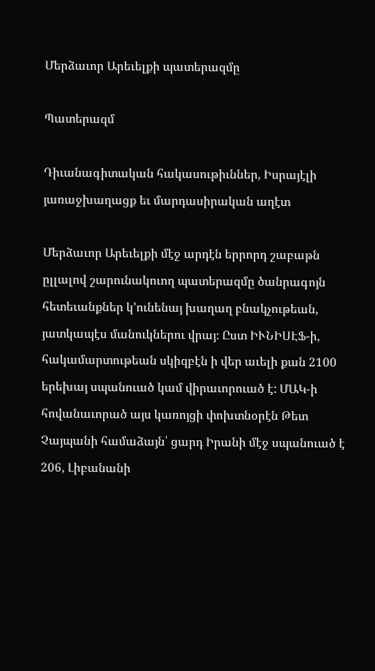Մերձաւոր Արեւելքի պատերազմը

Պատերազմ

Դիւանագիտական հակասութիւններ, Իսրայէլի յառաջխաղացք եւ մարդասիրական աղէտ

Մերձաւոր Արեւելքի մէջ արդէն երրորդ շաբաթն ըլլալով շարունակուող պատերազմը ծանրագոյն հետեւանքներ կ՚ունենայ խաղաղ բնակչութեան, յատկապէս մանուկներու վրայ։ Ըստ ԻՒՆԻՍԷՖ-ի, հակամարտութեան սկիզբէն ի վեր աւելի քան 2100 երեխայ սպանուած կամ վիրաւորուած է: ՄԱԿ-ի հովանաւորած այս կառոյցի փոխտնօրէն Թետ Չայպանի համաձայն՝ ցարդ Իրանի մէջ սպանուած է 206, Լիբանանի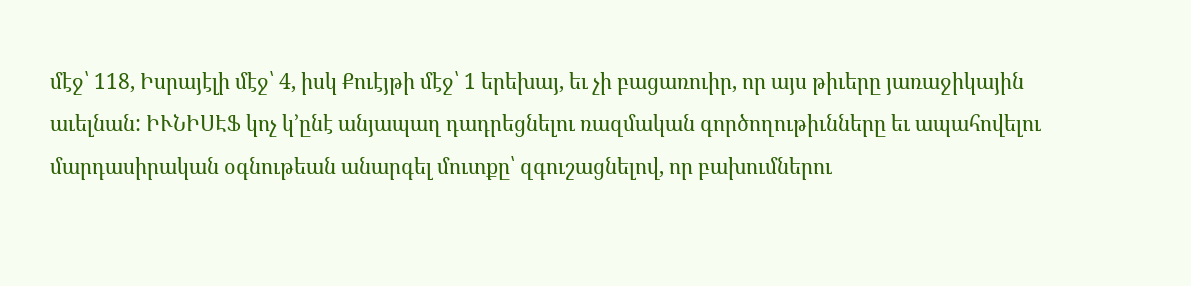մէջ՝ 118, Իսրայէլի մէջ՝ 4, իսկ Քուէյթի մէջ՝ 1 երեխայ, եւ չի բացառուիր, որ այս թիւերը յառաջիկային աւելնան: ԻՒՆԻՍԷՖ կոչ կ՚ընէ անյապաղ դադրեցնելու ռազմական գործողութիւնները եւ ապահովելու մարդասիրական օգնութեան անարգել մուտքը՝ զգուշացնելով, որ բախումներու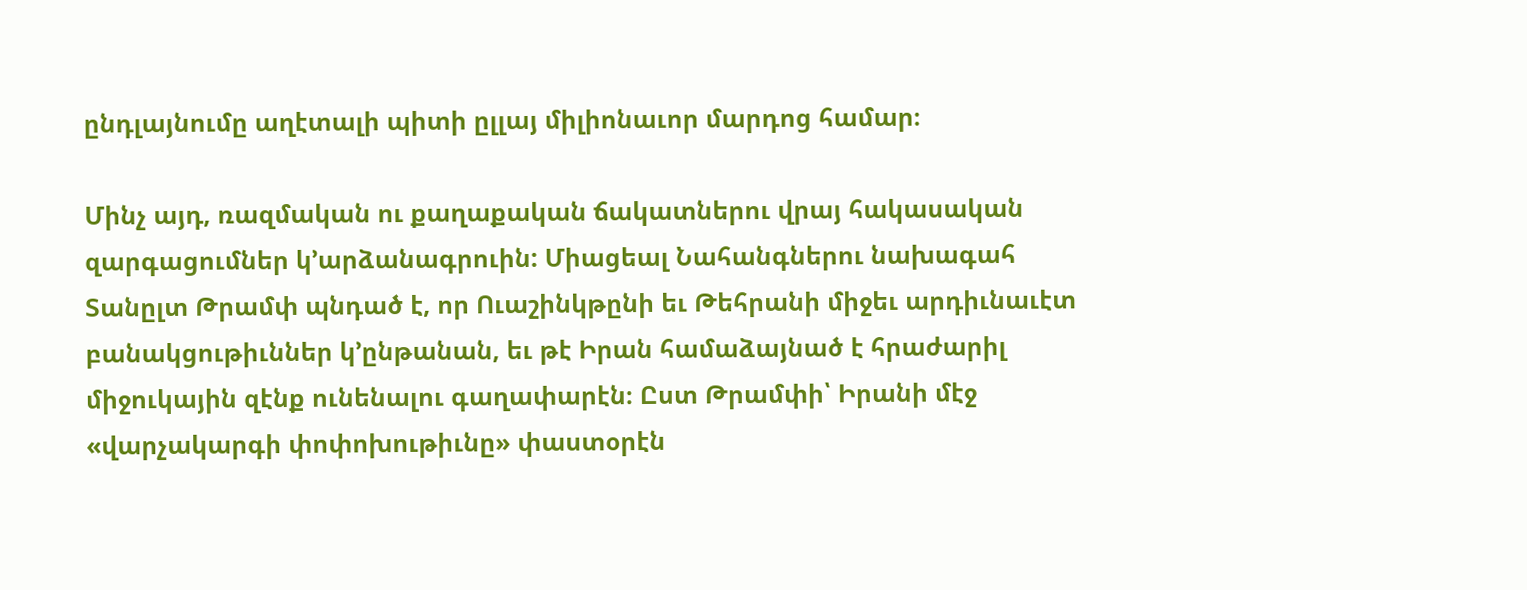ընդլայնումը աղէտալի պիտի ըլլայ միլիոնաւոր մարդոց համար։

Մինչ այդ, ռազմական ու քաղաքական ճակատներու վրայ հակասական զարգացումներ կ՚արձանագրուին: Միացեալ Նահանգներու նախագահ Տանըլտ Թրամփ պնդած է, որ Ուաշինկթընի եւ Թեհրանի միջեւ արդիւնաւէտ բանակցութիւններ կ՚ընթանան, եւ թէ Իրան համաձայնած է հրաժարիլ միջուկային զէնք ունենալու գաղափարէն։ Ըստ Թրամփի՝ Իրանի մէջ «վարչակարգի փոփոխութիւնը» փաստօրէն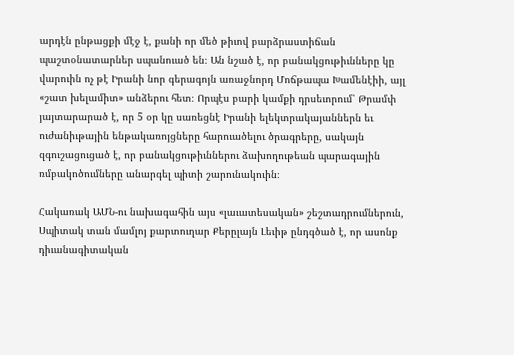արդէն ընթացքի մէջ է, քանի որ մեծ թիւով բարձրաստիճան պաշտօնատարներ սպանուած են։ Ան նշած է, որ բանակցութիւնները կը վարուին ոչ թէ Իրանի նոր գերագոյն առաջնորդ Մոճթապա Խամենէիի, այլ «շատ խելամիտ» անձերու հետ։ Որպէս բարի կամքի դրսեւորում՝ Թրամփ յայտարարած է, որ 5 օր կը սառեցնէ Իրանի ելեկտրակայաններն եւ ուժանիւթային ենթակառոյցները հարուածելու ծրագրերը, սակայն զգուշացուցած է, որ բանակցութիւններու ձախողութեան պարագային ռմբակոծումները անարգել պիտի շարունակուին։

Հակառակ ԱՄՆ-ու նախագահին այս «լաւատեսական» շեշտադրումներուն, Սպիտակ տան մամլոյ քարտուղար Քերըլայն Լեւիթ ընդգծած է, որ ասոնք դիւանագիտական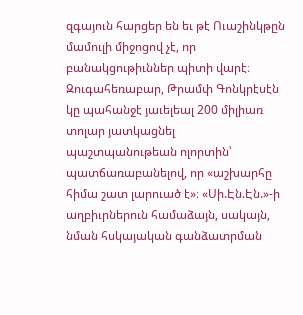զգայուն հարցեր են եւ թէ Ուաշինկթըն մամուլի միջոցով չէ, որ բանակցութիւններ պիտի վարէ։ Զուգահեռաբար, Թրամփ Գոնկրէսէն կը պահանջէ յաւելեալ 200 միլիառ տոլար յատկացնել պաշտպանութեան ոլորտին՝ պատճառաբանելով, որ «աշխարհը հիմա շատ լարուած է»։ «Սի.Էն.Էն.»-ի աղբիւրներուն համաձայն, սակայն, նման հսկայական գանձատրման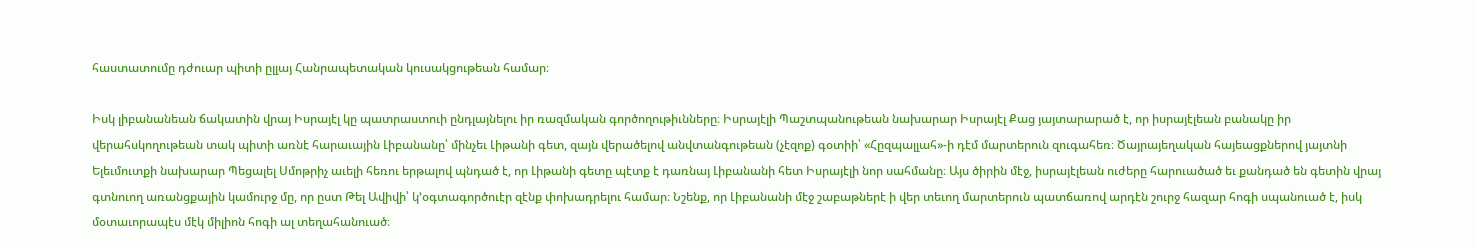հաստատումը դժուար պիտի ըլլայ Հանրապետական կուսակցութեան համար։

Իսկ լիբանանեան ճակատին վրայ Իսրայէլ կը պատրաստուի ընդլայնելու իր ռազմական գործողութիւնները։ Իսրայէլի Պաշտպանութեան նախարար Իսրայէլ Քաց յայտարարած է, որ իսրայէլեան բանակը իր վերահսկողութեան տակ պիտի առնէ հարաւային Լիբանանը՝ մինչեւ Լիթանի գետ, զայն վերածելով անվտանգութեան (չէզոք) գօտիի՝ «Հըզպալլահ»-ի դէմ մարտերուն զուգահեռ։ Ծայրայեղական հայեացքներով յայտնի Ելեւմուտքի նախարար Պեցալել Սմոթրիչ աւելի հեռու երթալով պնդած է, որ Լիթանի գետը պէտք է դառնայ Լիբանանի հետ Իսրայէլի նոր սահմանը։ Այս ծիրին մէջ, իսրայէլեան ուժերը հարուածած եւ քանդած են գետին վրայ գտնուող առանցքային կամուրջ մը, որ ըստ Թել Ավիվի՝ կ՚օգտագործուէր զէնք փոխադրելու համար։ Նշենք, որ Լիբանանի մէջ շաբաթներէ ի վեր տեւող մարտերուն պատճառով արդէն շուրջ հազար հոգի սպանուած է, իսկ մօտաւորապէս մէկ միլիոն հոգի ալ տեղահանուած։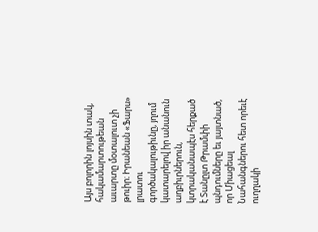Այս բոլորին լոյսին տակ, հակամարտութեան աւարտը մօտալուտ չի թուիր։ Իրանեան «Ֆարս» լրատու գործակալութիւնը, յղում կատարելով իր անանուն աղբիւրներուն, կտրականապէս հերքած է Տանըլտ Թրամփի պնդումները եւ յայտնած, որ Միացեալ Նահանգներու հետ որեւէ ուղղակի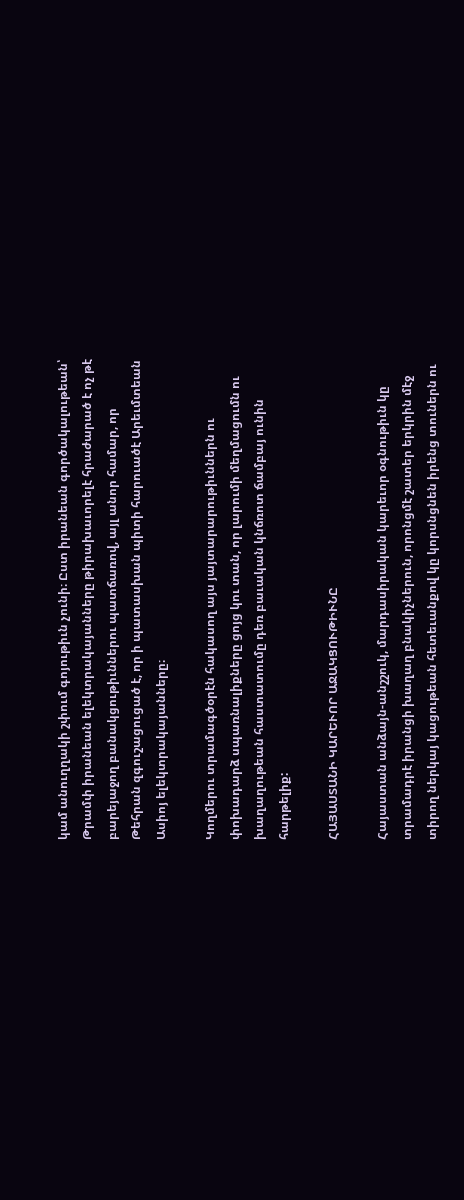կամ անուղղակի շփում գոյութիւն չունի։ Ըստ իրանեան գործակալութեան՝ Թրամփ իրանեան ելեկտրակայանները թիրախաւորելէ հրաժարած է ոչ թէ բարեյաջող բանակցութիւններու պատճառով, այլ անոր համար, որ Թեհրան զգուշացուցած է, որ ի պատասխան պիտի հարուածէ Արեւմտեան Ասիոյ ելեկտրակայանները։

Կողմերու տրամագծօրէն հակասող այս յայտարարութիւններն ու փոխադարձ սպառնալիքները ցոյց կու տան, որ լարումի մեղմացումն ու խաղաղութեան հաստատումը դեռ բաւական կնճռոտ ճամբայ ունին հարթելիք:

ՀԱՅԱՍՏԱՆԻ ԿԱՐԵՒՈՐ ԱՋԱԿՑՈՒԹԻՒՆԸ

Հայաստան անձայն-անշշուկ, մարդասիրական կարեւոր օգնութիւն կը տրամադրէ իրանցի խաղաղ բնակիչներուն, որոնցմէ շատեր երկրին մէջ տիրող ներկայ կացութեան հետեւանքով կը կորսնցնեն իրենց տուներն ու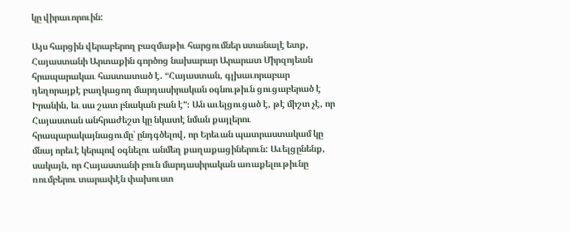կը վիրաւորուին:

Այս հարցին վերաբերող բազմաթիւ հարցումներ ստանալէ ետք, Հայաստանի Արտաքին գործոց նախարար Արարատ Միրզոյեան հրապարակաւ հաստատած է. “Հայաստան, գլխաւորաբար դեղորայքէ բաղկացող մարդասիրական օգնութիւն ցուցաբերած է Իրանին, եւ սա շատ բնական բան է”։ Ան աւելցուցած է, թէ միշտ չէ, որ Հայաստան անհրաժեշտ կը նկատէ նման քայլերու հրապարակայնացումը՝ ընդգծելով, որ Երեւան պատրաստակամ կը մնայ որեւէ կերպով օգնելու անմեղ քաղաքացիներուն: Աւելցընենք, սակայն, որ Հայաստանի բուն մարդասիրական առաքելութիւնը ռումբերու տարափէն փախուստ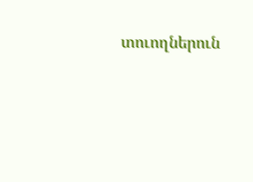տուողներուն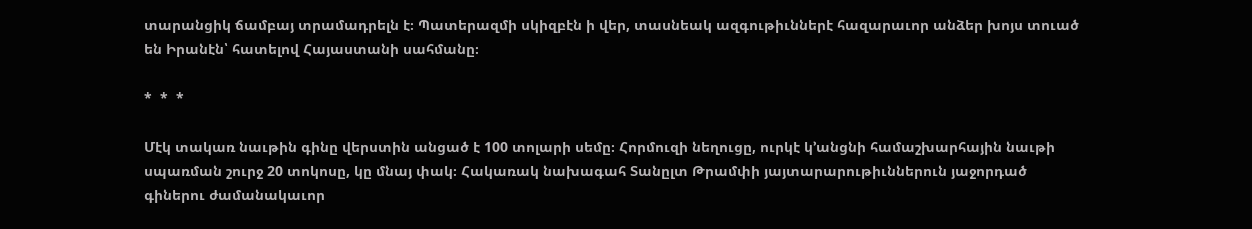տարանցիկ ճամբայ տրամադրելն է։ Պատերազմի սկիզբէն ի վեր, տասնեակ ազգութիւններէ հազարաւոր անձեր խոյս տուած են Իրանէն՝ հատելով Հայաստանի սահմանը։

*  *  *

Մէկ տակառ նաւթին գինը վերստին անցած է 100 տոլարի սեմը։ Հորմուզի նեղուցը, ուրկէ կ՚անցնի համաշխարհային նաւթի սպառման շուրջ 20 տոկոսը, կը մնայ փակ։ Հակառակ նախագահ Տանըլտ Թրամփի յայտարարութիւններուն յաջորդած գիներու ժամանակաւոր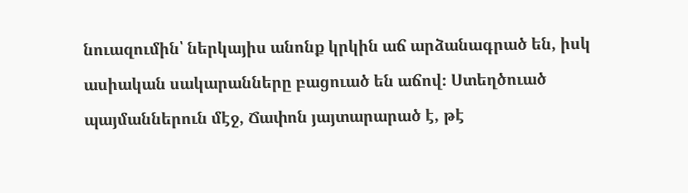նուազումին՝ ներկայիս անոնք կրկին աճ արձանագրած են, իսկ ասիական սակարանները բացուած են աճով։ Ստեղծուած պայմաններուն մէջ, Ճափոն յայտարարած է, թէ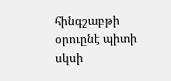հինգշաբթի օրուընէ պիտի սկսի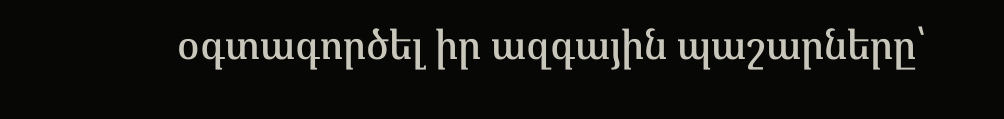օգտագործել իր ազգային պաշարները՝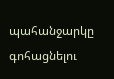պահանջարկը գոհացնելու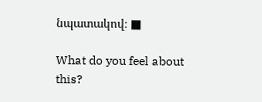նպատակով։ ■

What do you feel about this?